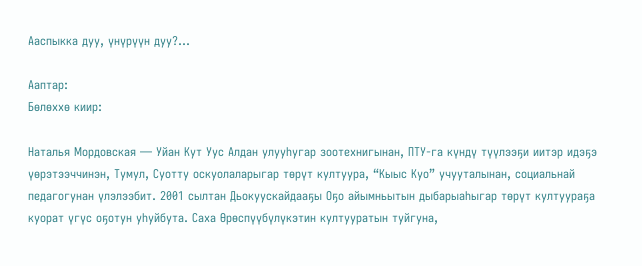Ааспыкка дуу, үнүрүүн дуу?…

Ааптар:
Бөлөххө киир:

Наталья Мордовская — Уйан Кут Уус Алдан улууһугар зоотехнигынан, ПТУ-га күндү түүлээҕи иитэр идэҕэ үөрэтээччинэн, Тумул, Суотту оскуолаларыгар төрүт култуура, “Кыыс Куо” учууталынан, социальнай педагогунан үлэлээбит. 2001 сылтан Дьокуускайдааҕы Оҕо айымньытын дыбарыаһыгар төрүт култуураҕа куорат үгүс оҕотун уһуйбута. Саха Өрөспүүбүлүкэтин култууратын туйгуна,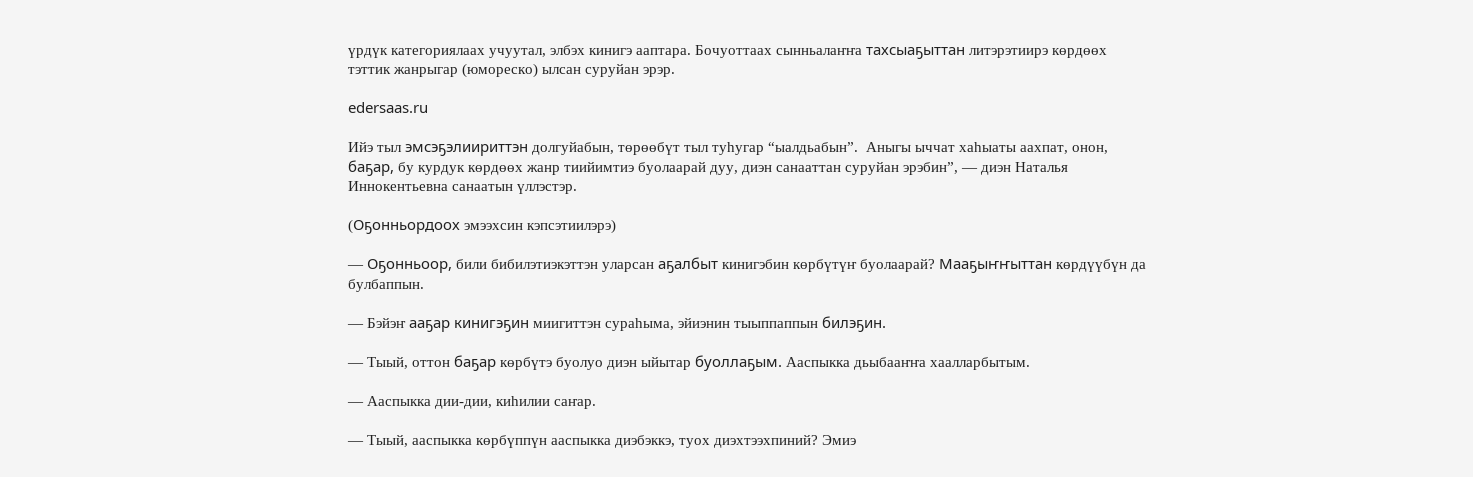үрдүк категориялаах учуутал, элбэх кинигэ ааптара. Бочуоттаах сынньалаҥҥа тахсыаҕыттан литэрэтиирэ көрдөөх тэттик жанрыгар (юмореско) ылсан суруйан эрэр.

edersaas.ru

Ийэ тыл эмсэҕэлиириттэн долгуйабын, төрөөбүт тыл туһугар “ыалдьабын”.  Аныгы ыччат хаһыаты аахпат, онон, баҕар, бу курдук көрдөөх жанр тиийимтиэ буолаарай дуу, диэн санааттан суруйан эрэбин”, — диэн Наталья Иннокентьевна санаатын үллэстэр.

(Оҕонньордоох эмээхсин кэпсэтиилэрэ)

— Оҕонньоор, били бибилэтиэкэттэн уларсан аҕалбыт кинигэбин көрбүтүҥ буолаарай? Мааҕыҥҥыттан көрдүүбүн да булбаппын.

— Бэйэҥ ааҕар кинигэҕин миигиттэн сураһыма, эйиэнин тыыппаппын билэҕин.

— Тыый, оттон баҕар көрбүтэ буолуо диэн ыйытар буоллаҕым. Ааспыкка дьыбааҥҥа хаалларбытым.

— Ааспыкка дии-дии, киһилии саҥар.

— Тыый, ааспыкка көрбүппүн ааспыкка диэбэккэ, туох диэхтээхпиний? Эмиэ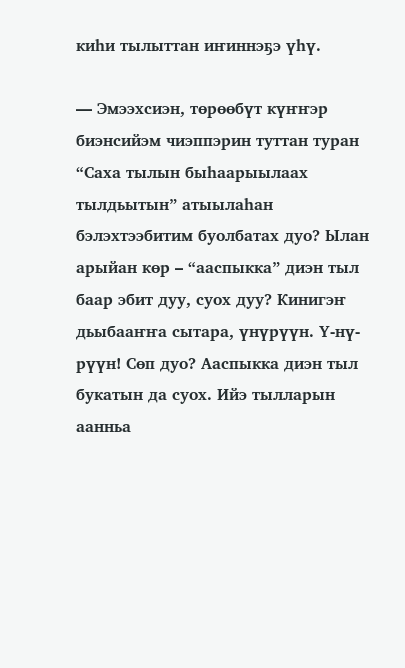киһи тылыттан иҥиннэҕэ үһү.

— Эмээхсиэн, төрөөбүт күҥҥэр биэнсийэм чиэппэрин туттан туран “Саха тылын быһаарыылаах тылдьытын” атыылаһан бэлэхтээбитим буолбатах дуо? Ылан арыйан көр – “ааспыкка” диэн тыл баар эбит дуу, суох дуу? Кинигэҥ дьыбааҥҥа сытара, үнүрүүн. Ү-нү-рүүн! Сөп дуо? Ааспыкка диэн тыл букатын да суох. Ийэ тылларын аанньа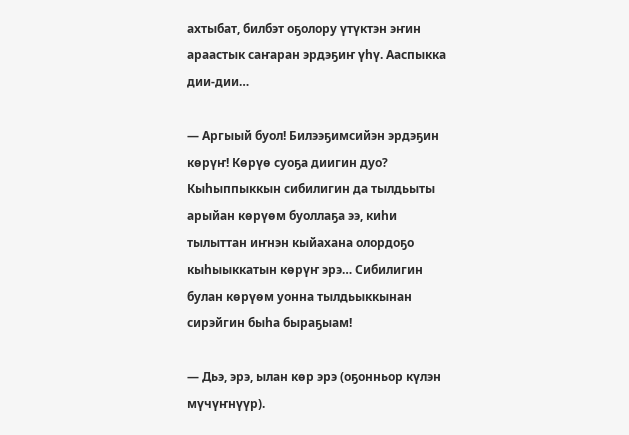ахтыбат, билбэт оҕолору үтүктэн эҥин араастык саҥаран эрдэҕиҥ үһү. Ааспыкка дии-дии…

— Аргыый буол! Билээҕимсийэн эрдэҕин көрүҥ! Көрүө суоҕа диигин дуо? Кыһыппыккын сибилигин да тылдьыты арыйан көрүөм буоллаҕа ээ, киһи тылыттан иҥнэн кыйахана олордоҕо кыһыыккатын көрүҥ эрэ… Сибилигин булан көрүөм уонна тылдьыккынан сирэйгин быһа быраҕыам!

— Дьэ, эрэ, ылан көр эрэ (оҕонньор күлэн мүчүҥнүүр).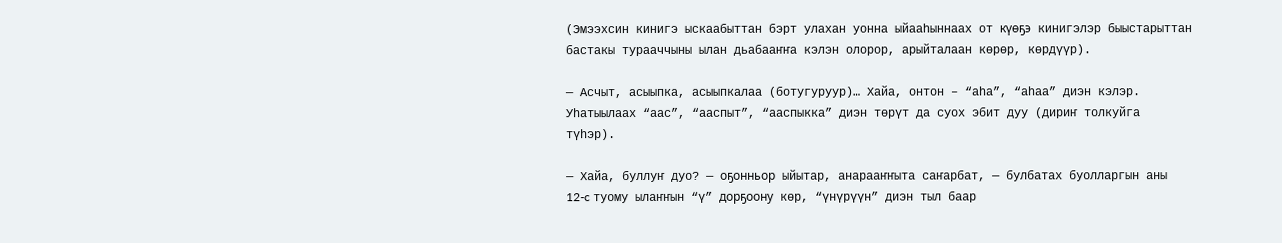(Эмээхсин кинигэ ыскаабыттан бэрт улахан уонна ыйааһыннаах от күөҕэ кинигэлэр быыстарыттан бастакы турааччыны ылан дьабааҥҥа кэлэн олорор, арыйталаан көрөр, көрдүүр).

— Асчыт, асыыпка, асыыпкалаа (ботугуруур)… Хайа, онтон – “аһа”, “аһаа” диэн кэлэр. Уһатыылаах “аас”, “ааспыт”, “ааспыкка” диэн төрүт да суох эбит дуу (дириҥ толкуйга түһэр).

— Хайа, буллуҥ дуо? — оҕонньор ыйытар, анарааҥҥыта саҥарбат, — булбатах буолларгын аны 12-c туому ылаҥҥын “ү” дорҕоону көр, “үнүрүүн” диэн тыл баар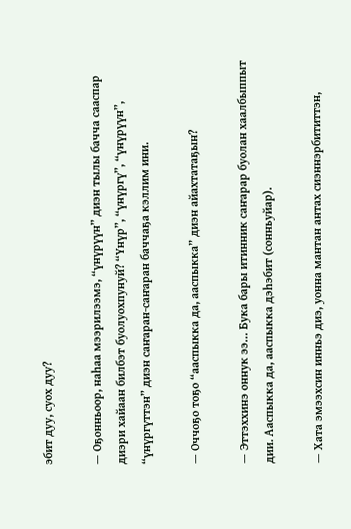эбит дуу, суох дуу?

— Оҕонньоор, наһаа мээрилээмэ, “үнүрүүн” диэн тылы бачча сааспар диэри хайаан билбэт буолуохпунуй? “Үнүр”, “үнүргү”, “үнүрүүн”, “үнүргүттэн” диэн саҥаран-саҥаран баччаҕа кэллим ини.

— Оччоҕо тоҕо “ааспыкка да, ааспыкка” диэн айахтатаҕын?

— Эттэххинэ оннук ээ… Бука бары итинник саҥарар буолан хаалбыппыт дии. Ааспыкка да, ааспыкка дэһэбит (сонньуйар).

— Хата эмээхсин инньэ диэ, уонна мантан антах сиэннэрбититтэн,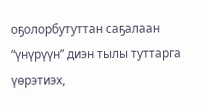оҕолорбутуттан саҕалаан “үнүрүүн” диэн тылы туттарга үөрэтиэх,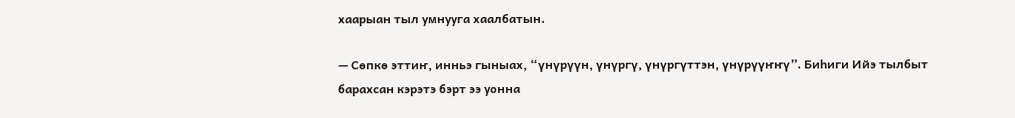хаарыан тыл умнууга хаалбатын.

— Сөпкө эттиҥ, инньэ гыныах, “үнүрүүн, үнүргү, үнүргүттэн, үнүрүүҥҥү”. Биһиги Ийэ тылбыт барахсан кэрэтэ бэрт ээ уонна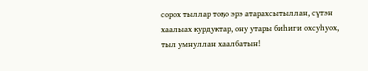сорох тыллар тоҕо эрэ атарахсытыллан, сүтэн хаалыах курдуктар, ону утары биһиги охсуһуох, тыл умнуллан хаалбатын!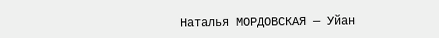Наталья МОРДОВСКАЯ — Уйан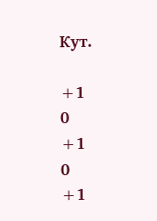Кут.

+1
0
+1
0
+1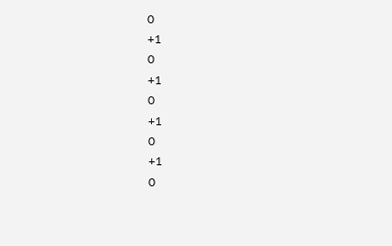0
+1
0
+1
0
+1
0
+1
0